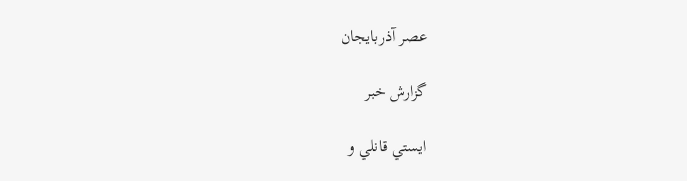عصر آذربایجان

گزارش خبر

ايستي قانلي و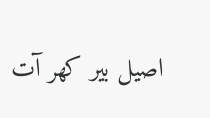اصيل بير کهر آت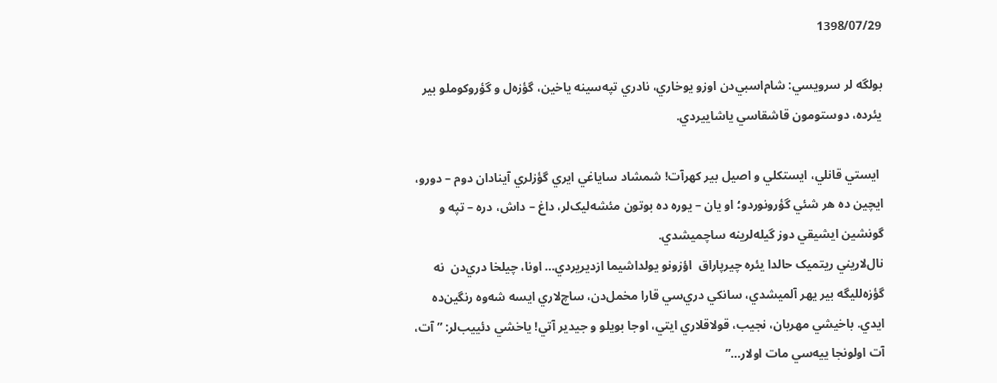1398/07/29

بولگه لر سرويسي: شام‌اسبي‌دن اوزو يوخاري، نادري تپه‌سينه ياخين، گؤزه‌ل و گؤروکوملو بير يئرده، دوستومون قاشقاسي ياشاييردي.

 ايستي قانلي، ايستکلي و اصيل بير کهرآت! شمشاد ساياغي ايري گؤز‌لري آينادان دوم – دورو، ايچين ده هر شئي گؤرونوردو؛ او يان – يوره ده بوتون مئشه‌ليک‌لر، داغ – داش، دره – تپه و گونشين ايشيقي دوز گيله‌لرينه ساچميشدي.
نال‌لاريني ريتميک حالدا يئره چيرپاراق  اؤزونو يولداشيما ازديريردي… اونا، چيلخا دري‌دن  نه گؤزه‌لليگه بير يهر آلميشدي، سانکي دري‌سي قارا مخمل‌دن، ساچ‌لاري ايسه شه‌وه رنگين‌ده ايدي. باخيشي مهربان، نجيب، قولاقلاري ايتي، اوجا بويلو و جيدير آتي! ياخشي دئييب‌لر: ” آت، آت اولونجا ييه‌سي مات اولار…”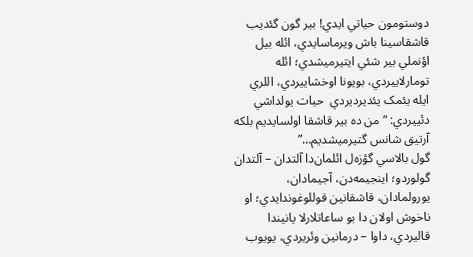دوستومون حياتي ايدي! بير گون گئديب قاشقاسينا باش ويرماسايدي، ائله بيل اؤنملي بير شئي ايتيرميشدي؛ ائله تومارلاييردي، بويونا اوخشاييردي، اللري ايله يئمک يئديرديردي  حيات يولداشي دئييردي: “من ده بير قاشقا اولسايديم بلکه آرتيق شانس گتيرميشديم…”
گول بالاسي گؤزه‌ل ائلمان‌دا آلتدان – آلتدان گولوردو؛ اينجيمه‌دن، آجيمادان، يورولمادان، قاشقانين قوللوغوندايدي؛ او ناخوش اولان دا بو ساعاتلارلا يانيندا قاليردي، داوا – درمانين وئريردي، يويوب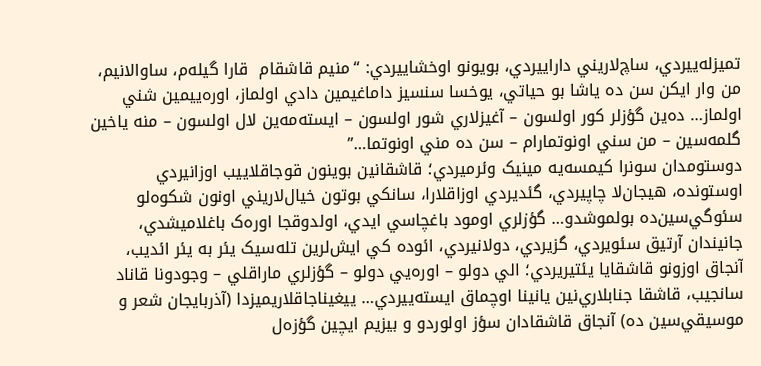تميزله‌ييردي، ساچ‌لاريني داراييردي، بويونو اوخشاييردي: “منيم قاشقام  قارا گيله‌م، ساوالانيم، من وار ايکن سن ده ياشا بو حياتي، يوخسا سنسيز داماغيمين دادي اولماز، اوره‌ييمين شني اولماز… ده‌ين گؤز‌لر کور اولسون – آغيزلاري شور اولسون – ايسته‌مه‌ين لال اولسون – منه ياخين گلمه‌سين – من سني اونوتمارام – سن ده مني اونوتما…”
دوستومدان سونرا کيمسه‌يه مينيک وئرميردي؛ قاشقانين بوينون قوجاقلاييب اوزانيردي اوستونده، هيجان‌لا چاپيردي، گئديردي اوزاقلارا، سانکي بوتون خيال‌لاريني اونون شکوه‌لو سئوگي‌سين‌ده بولموشدو… گؤز‌لري اومود باغچاسي ايدي، اولدوقجا اوره‌ک باغلاميشدي، جانيندان آرتيق سئويردي، گزيردي، دولانيردي، ائوده کي ايش‌لرين تله‌سيک يئر به يئر ائديب، آنجاق اوزونو قاشقايا يئتيريردي؛ الي دولو – اوره‌يي دولو – گؤز‌لري ماراقلي – وجودونا قاناد سانجيب، قاشقا جنابلاري‌نين يانينا اوچماق ايسته‌ييردي… ييغيناجاقلاريميزدا (آذربايجان شعر و موسيقي‌سين ده) آنجاق قاشقادان سؤز اولوردو و بيزيم ايچين گؤزه‌ل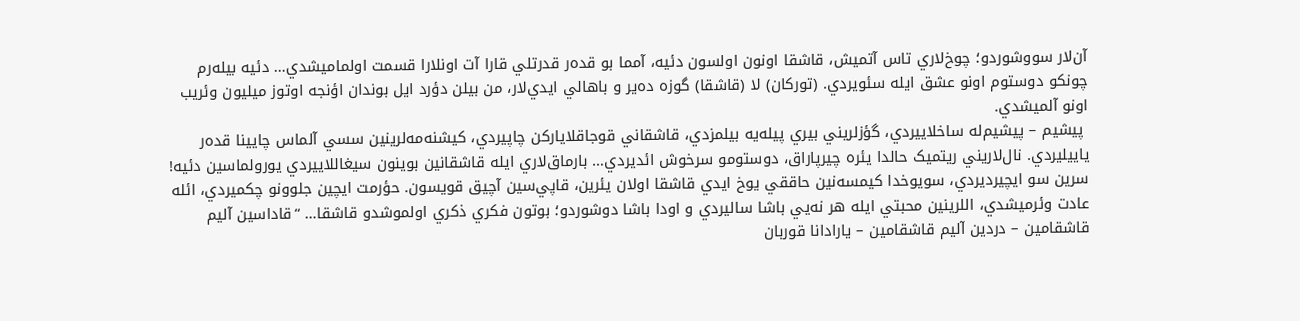آن‌لار سووشوردو؛ چوخ‌لاري تاس آتميش، قاشقا اونون اولسون دئيه، آمما بو قده‌ر قدرتلي قارا آت اونلارا قسمت اولماميشدي… دئيه بيله‌رم چونکو دوستوم اونو عشق ايله سئويردي. (تورکان) لا (قاشقا) گوزه ده‌ير و باهالي ايدي‌لار، من بيلن دؤرد ايل بوندان اؤنجه اوتوز ميليون وئريب اونو آلميشدي.
 پيشيم – پيشيم‌له ساخلاييردي، گؤز‌لريني بيري پيله‌يه بيلمزدي، قاشقاني قوجاقلايارکن چاپيردي، کيشنه‌مه‌لرينين سسي آلماس چايينا قده‌ر ياييليردي. نال‌لاريني ريتميک حالدا يئره چيرپاراق، دوستومو سرخوش ائديردي… بارماق‌لاري ايله قاشقانين بوينون سيغاللاييردي يورولماسين دئيه! سرين سو ايچيرديردي، سويوخدا کيمسه‌نين حاققي يوخ ايدي قاشقا اولان يئرين، قاپي‌سين آچيق قويسون. حؤرمت ايچين جلوونو چکميردي، ائله عادت وئرميشدي، اللرينين محبتي ايله هر نه‌يي باشا ساليردي و اودا باشا دوشوردو؛ بوتون فکري ذکري اولموشدو قاشقا… “قاداسين آليم قاشقامين – دردين آليم قاشقامين – يارادانا قوربان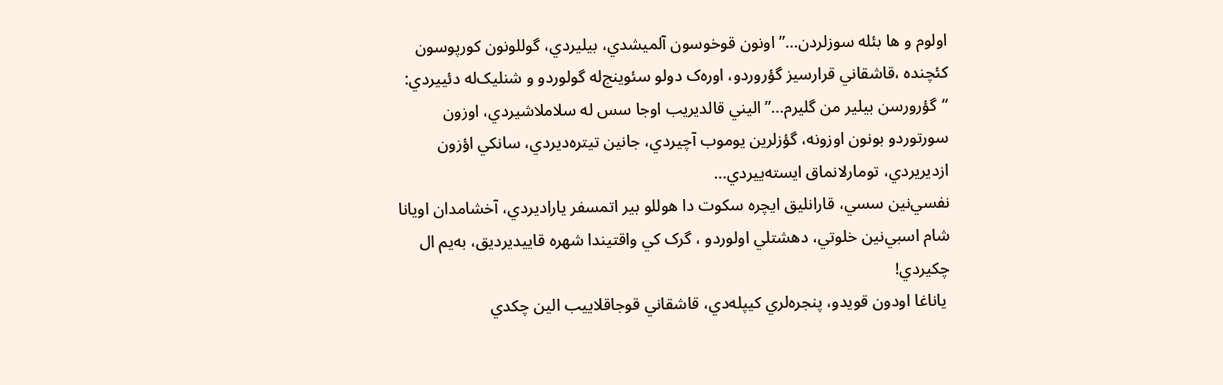اولوم و ها بئله سوزلردن…” اونون قوخوسون آلميشدي، بيليردي، گوللونون کورپوسون کئچنده ،قاشقاني قرارسيز گؤروردو، اوره‌ک دولو سئوينج‌له گولوردو و شنليک‌له دئييردي: “گؤرورسن بيلير من گليرم…” اليني قالديريب اوجا سس له سلاملاشيردي، اوزون سورتوردو بونون اوزونه، گؤز‌لرين يوموب آچيردي، جانين تيتره‌ديردي، سانکي اؤزون ازديريردي، تومارلانماق ايسته‌ييردي…
نفسي‌نين سسي، قارانليق ايچره سکوت دا هوللو بير اتمسفر ياراديردي، آخشامدان اويانا شام اسبي‌نين خلوتي، دهشتلي اولوردو ، گرک کي واقتيندا شهره قاييديرديق، به‌يم ال چکيردي!
 ياناغا اودون قويدو، پنجره‌لري کيپله‌دي، قاشقاني قوجاقلاييب الين چکدي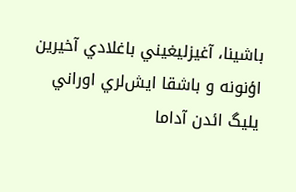باشينا، آغيزليغيني باغلادي آخيرين اؤنونه و باشقا ايش‌لري اوراني يليگ ائدن آداما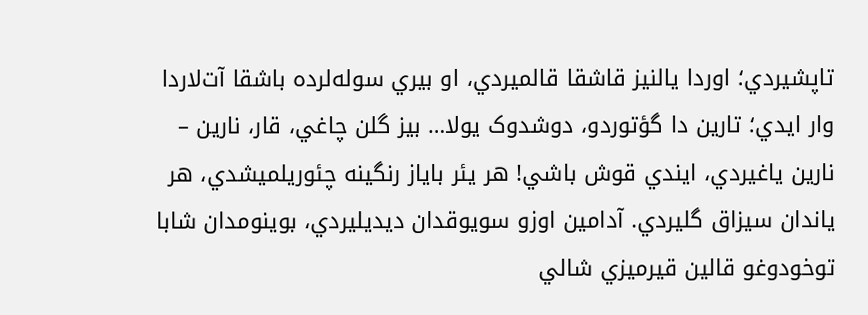تاپشيردي؛ اوردا يالنيز قاشقا قالميردي، او بيري سوله‌لرده باشقا آت‌لاردا وار ايدي؛ تارين دا گؤتوردو، دوشدوک يولا… بيز گلن چاغي، قار، نارين – نارين ياغيردي، ايندي قوش باشي! هر يئر باياز رنگينه چئوريلميشدي، هر ياندان سيزاق گليردي. آدامين اوزو سويوقدان ديديليردي، بوينومدان شابا توخودوغو قالين قيرميزي شالي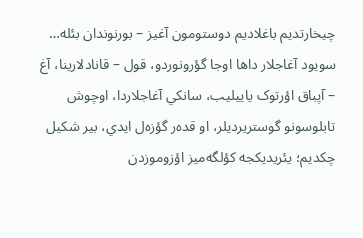چيخارتديم باغلاديم دوستومون آغيز – بورنوندان بئله… سويود آغاجلار داها اوجا گؤرونوردو، قول – قانادلارينا، آغ – آپباق اؤرتوک ياييليب، سانکي آغاجلاردا، اوچوش تابلوسونو گوستريرديلر، او قده‌ر گؤزه‌ل ايدي، بير شکيل چکديم؛ يئريديکجه کؤلگه‌ميز اؤزوموزدن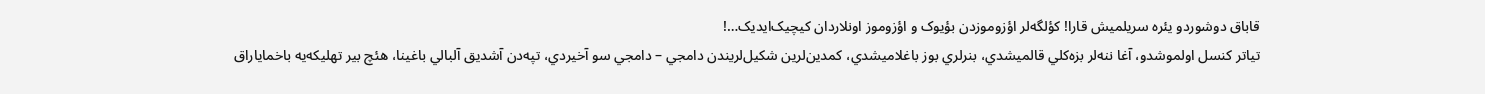قاباق دوشوردو يئره سريلميش قارا! کؤلگه‌لر اؤزوموزدن بؤيوک و اؤزوموز اونلاردان کيچيک‌ايديک…!
تياتر کنسل اولموشدو، آغا ننه‌لر بزه‌کلي قالميشدي، بنرلري بوز باغلاميشدي، کمدين‌لرين شکيل‌لريندن دامجي – دامجي سو آخيردي، تپه‌دن آشديق آلبالي باغينا، هئچ بير تهليکه‌يه باخماياراق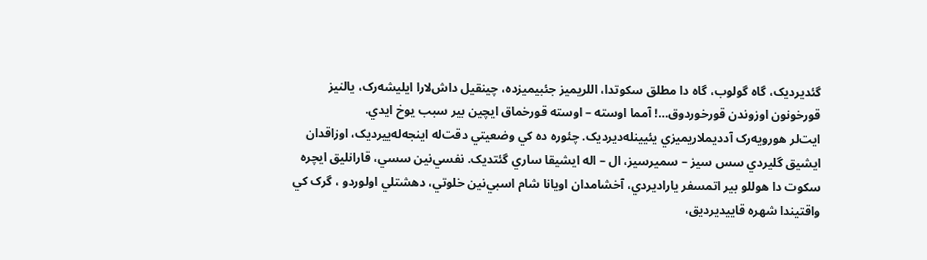گئديرديک، گاه گولوب، گاه دا مطلق سکوتدا، اللريميز جئبيميزده، چينقيل داش‌لارا ايليشه‌رک، يالنيز قورخونون اوزوندن قورخوردوق…! آمما اوسته – اوسته قورخماق ايچين بير سبب يوخ ايدي.
ايت‌لر هورويه‌رک آدديملاريميزي يئيينله‌ديرديک. چئوره ده کي وضعيتي دقت‌له اينجه‌له‌ييرديک، اوزاقدان ايشيق گليردي سس سيز – سميرسيز، ال – اله ايشيقا ساري گئتديک. نفسي‌نين سسي، قارانليق ايچره سکوت دا هوللو بير اتمسفر ياراديردي، آخشامدان اويانا شام اسبي‌نين خلوتي، دهشتلي اولوردو ، گرک کي واقتيندا شهره قاييديرديق،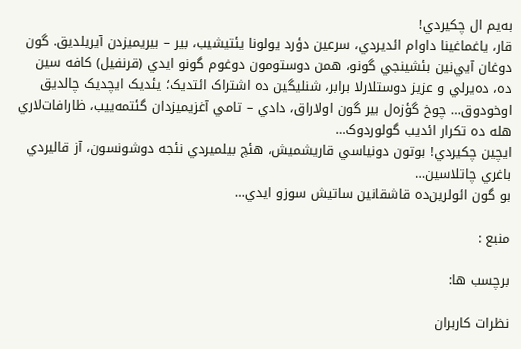به‌يم ال چکيردي!
قار، ياغماغينا داوام ائديردي، سرعين دؤرد يولونا يئتيشيب، بير – بيريميزدن آيريلديق. گون دوغان آيي‌نين بئشينجي گونو، همن دوستومون دوغوم گونو ايدي (قرنفيل) کافه سين ده، ده‌يرلي و عزيز دوستلارلا برابر، شنليگين ده اشتراک ائتديک؛ يئديک ايچديک چالديق اوخودوق… چوخ گؤزه‌ل بير گون اولاراق، دادي – تامي آغزيميزدان گئتمه‌ييب، ظارافات‌لاري هله ده تکرار ائديب گولوردوک…
ايچين چکيردي! بوتون دونياسي قاريشميش، هئچ بيلميردي نئجه دوشونسون، آز قاليردي باغري چاتلاسين…
بو گون ائولرين‌ده قاشقانين ساتيش سوزو ايدي…

منبع :

برچسب ها:

نظرات کاربران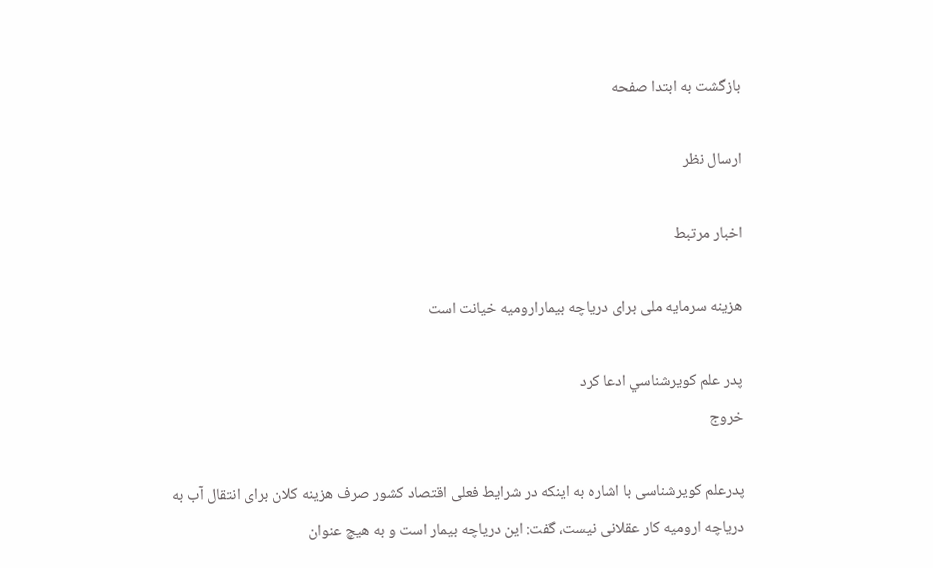بازگشت به ابتدا صفحه

ارسال نظر

اخبار مرتبط

هزینه سرمایه ملی برای دریاچه ‌بیمارارومیه خیانت است

پدر علم کويرشناسي ادعا كرد
خروج

پدرعلم کویرشناسی با اشاره به اینکه در شرایط فعلی اقتصاد کشور صرف هزینه کلان برای انتقال آب به دریاچه ارومیه کار عقلانی نیست، گفت: این دریاچه بیمار است و به هیچ عنوان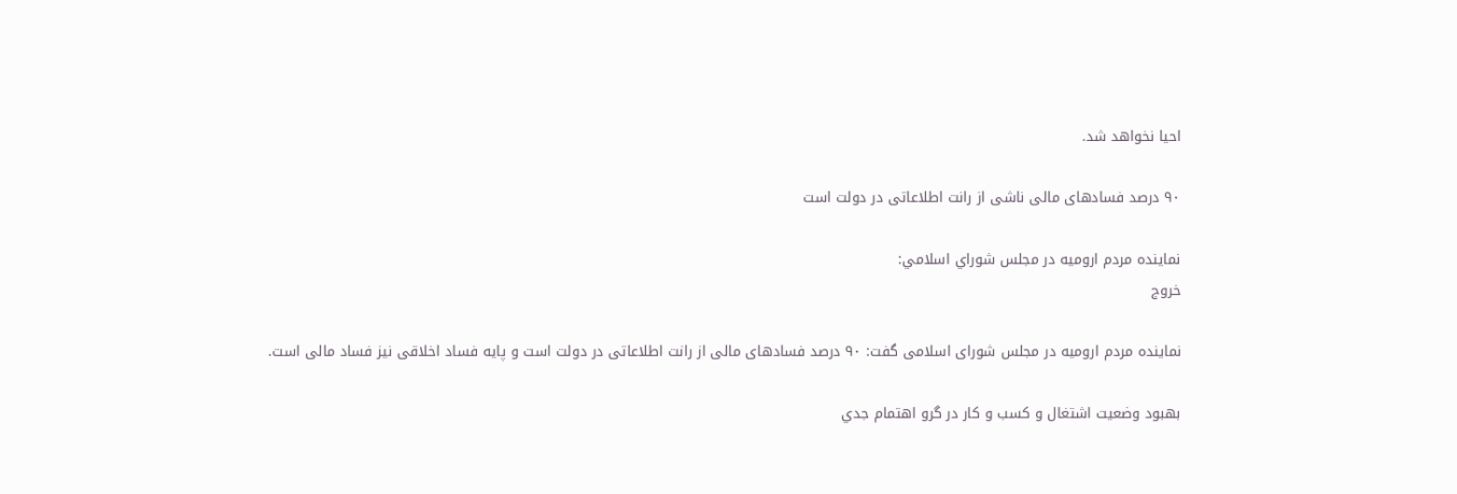احیا نخواهد شد.

۹۰ درصد فسادهای مالی ناشی از رانت اطلاعاتی در دولت است

نماينده مردم اروميه در مجلس شوراي اسلامي:
خروج

نماینده مردم ارومیه در مجلس شورای اسلامی گفت: ۹۰ درصد فسادهای مالی از رانت اطلاعاتی در دولت است و پایه فساد اخلاقی نیز فساد مالی است.

بهبود وضعيت اشتغال و کسب و کار در گرو اهتمام جدي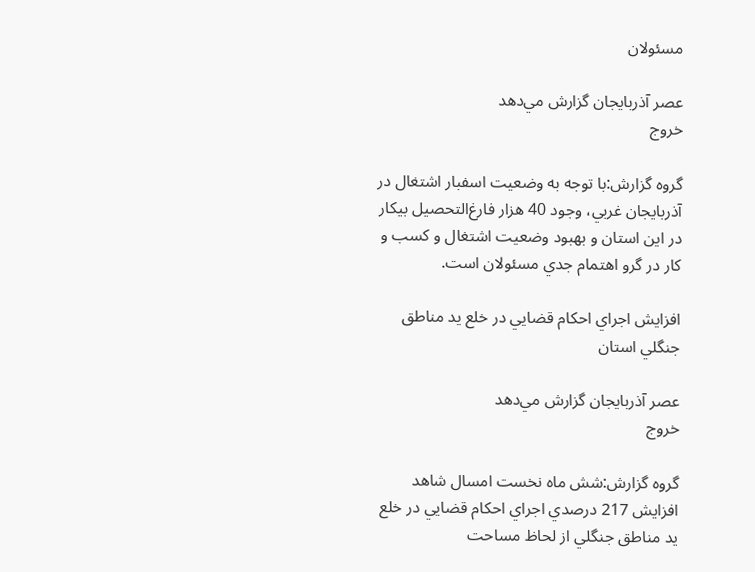مسئولان

عصر آذربایجان گزارش مي‌دهد
خروج

گروه گزارش:با توجه به وضعيت اسفبار اشتغال در آذربايجان غربي، وجود 40 هزار فارغ‌التحصيل بيکار در اين استان و بهبود وضعيت اشتغال و کسب و کار در گرو اهتمام جدي مسئولان است.

افزايش اجراي احکام قضايي در خلع يد مناطق جنگلي استان

عصر آذربایجان گزارش مي‌دهد
خروج

گروه گزارش:شش ماه نخست امسال شاهد افزايش 217 درصدي اجراي احکام قضايي در خلع يد مناطق جنگلي از لحاظ مساحت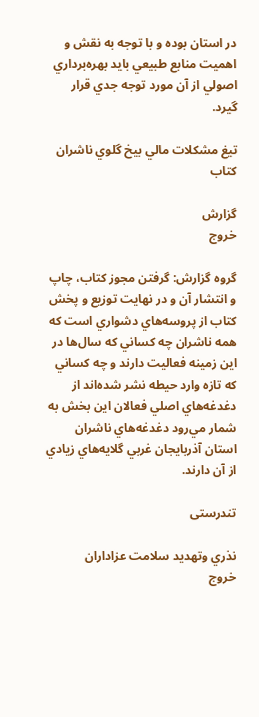در استان بوده و با توجه به نقش و اهميت منابع طبيعي بايد بهره‌برداري اصولي از آن مورد توجه جدي قرار گيرد.

تيغ مشکلات مالي بيخ‌ گلوي ناشران کتاب

گزارش
خروج

گروه گزارش: گرفتن مجوز کتاب، چاپ و انتشار آن و در ‌‌نهايت توزيع و پخش کتاب از پروسه‌هاي دشواري است که همه ناشران چه کساني که سال‌ها در اين زمينه فعاليت دارند و چه کساني که تازه وارد حيطه نشر شده‌اند از دغدغه‌هاي اصلي فعالان اين بخش به شمار مي‌رود دغدغه‌هاي ناشران استان آذربايجان غربي گلايه‌هاي زيادي از آن دارند.

تندرستی

نذري وتهديد سلامت عزاداران
خروج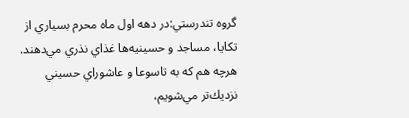گروه تندرستي:در دهه اول ماه محرم بسياري از تكايا، مساجد و حسينيه‌ها غذاي نذري مي‌دهند. هرچه هم كه به تاسوعا و عاشوراي حسيني نزديك‌تر مي‌شويم،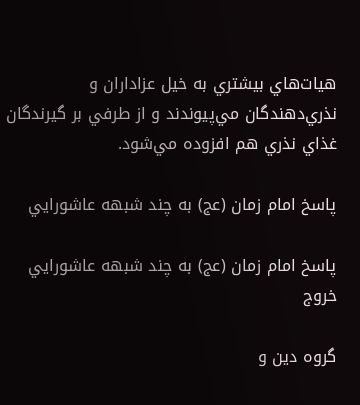هيات‌هاي بيشتري به خيل عزاداران و نذري‌دهندگان مي‌پيوندند و از طرفي بر گيرندگان غذاي نذري هم افزوده مي‌شود.

پاسخ امام زمان (عج) به چند شبهه عاشورايي

پاسخ امام زمان (عج) به چند شبهه عاشورايي
خروج

گروه دين و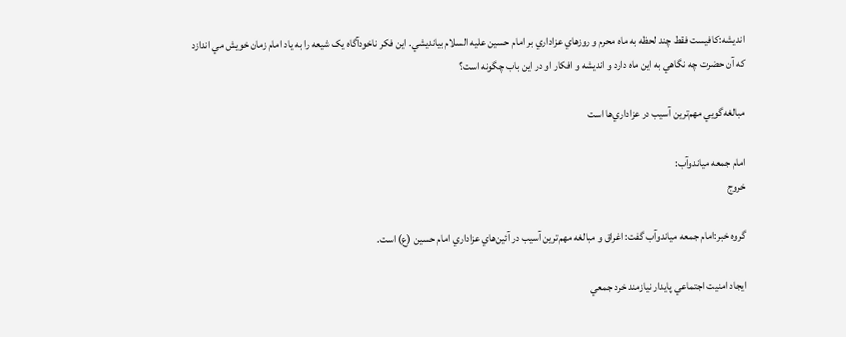انديشه:کافيست فقط چند لحظه به ماه محرم و روزهاي عزاداري بر امام حسين عليه السلام بيانديشي. اين فکر ناخودآگاه يک شيعه را به ياد امام زمان خويش مي اندازد که آن حضرت چه نگاهي به اين ماه دارد و انديشه و افکار او در اين باب چگونه است؟

مبالغه‌گويي مهم‌ترين آسيب در عزاداري‌ها است

امام جمعه مياندوآب:
خروج

گروه خبر:امام جمعه مياندوآب گفت: اغراق و مبالغه مهم‌ترين آسيب در آئين‌‌هاي عزاداري امام حسين (ع) است.

ايجاد امنيت اجتماعي پايدار نيازمند خرد جمعي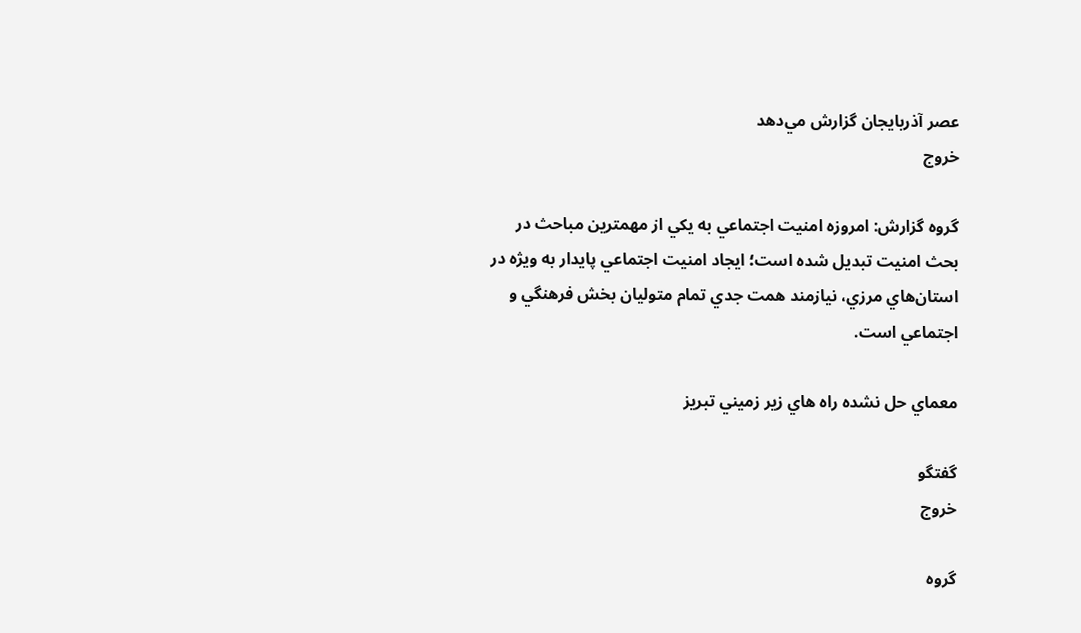عصر آذربايجان گزارش مي‌دهد
خروج

گروه گزارش: امروزه امنيت اجتماعي به يکي از مهمترين مباحث در بحث امنيت تبديل شده است؛ ايجاد امنيت اجتماعي پايدار به ويژه در استان‌هاي مرزي، نيازمند همت جدي تمام متوليان بخش فرهنگي و اجتماعي است.

معماي حل نشده راه هاي زير زميني تبريز

گفتگو
خروج

گروه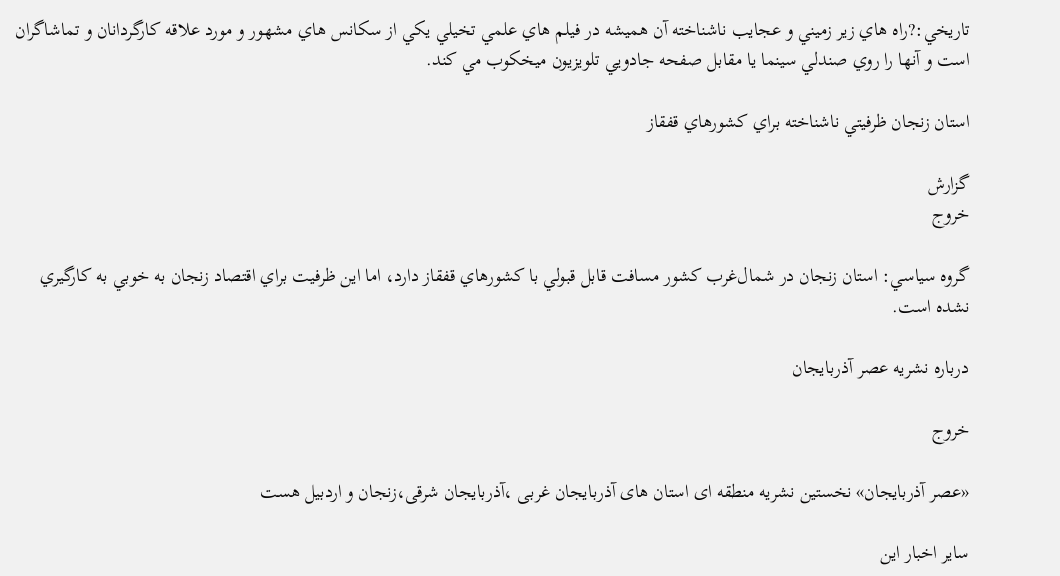تاريخي:?راه هاي زير زميني و عجايب ناشناخته آن هميشه در فيلم هاي علمي تخيلي يکي از سکانس هاي مشهور و مورد علاقه کارگردانان و تماشاگران است و آنها را روي صندلي سينما يا مقابل صفحه جادويي تلويزيون ميخکوب مي کند.

استان زنجان ظرفيتي ناشناخته براي کشورهاي قفقاز

گزارش
خروج

گروه سياسي: استان زنجان در شمال‌غرب کشور مسافت قابل قبولي با کشورهاي قفقاز دارد، اما اين ظرفيت براي اقتصاد زنجان به خوبي به کارگيري نشده است.

درباره نشریه عصر آذربایجان

خروج

«عصر آذربایجان» نخستین نشریه منطقه ای استان های آذربایجان غربی ،آذربایجان شرقی،زنجان و اردبیل هست

سایر اخبار این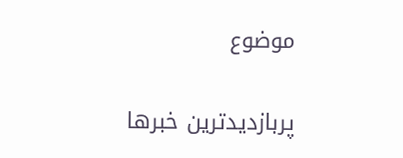موضوع

پربازدیدترین خبرها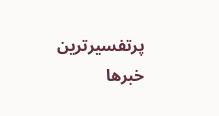پرتفسیرترین خبرها